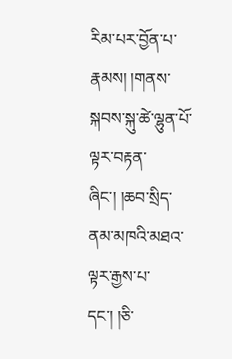རིམ་པར་བྱོན་པ་རྣམས། །གནས་སྐབས་སྐུ་ཚེ་ལྷུན་པོ་ལྟར་བརྟན་ཞིང་། །ཆབ་སྲིད་ནམ་མཁའི་མཐའ་ལྟར་རྒྱས་པ་དང་། །ཅི་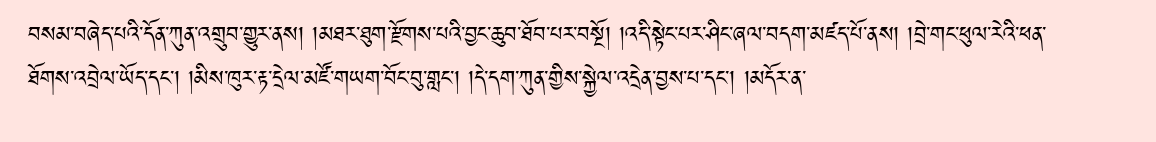བསམ་བཞེད་པའི་དོན་ཀུན་འགྲུབ་གྱུར་ནས། །མཐར་ཐུག་རྫོགས་པའི་བྱང་ཆུབ་ཐོབ་པར་བསྔོ། །འདི་སྟེང་པར་ཤིང་ཞལ་བདག་མཛད་པོ་ནས། །བྲེ་གང་ཕུལ་རེའི་ཕན་ཐོགས་འབྲེལ་ཡོད་དང་། །མིས་ཁུར་རྟ་དྲེལ་མཛོ་གཡག་བོང་བུ་གླང་། །དེ་དག་ཀུན་གྱིས་སྐྱེལ་འདྲེན་བྱས་པ་དང་། །མདོར་ན་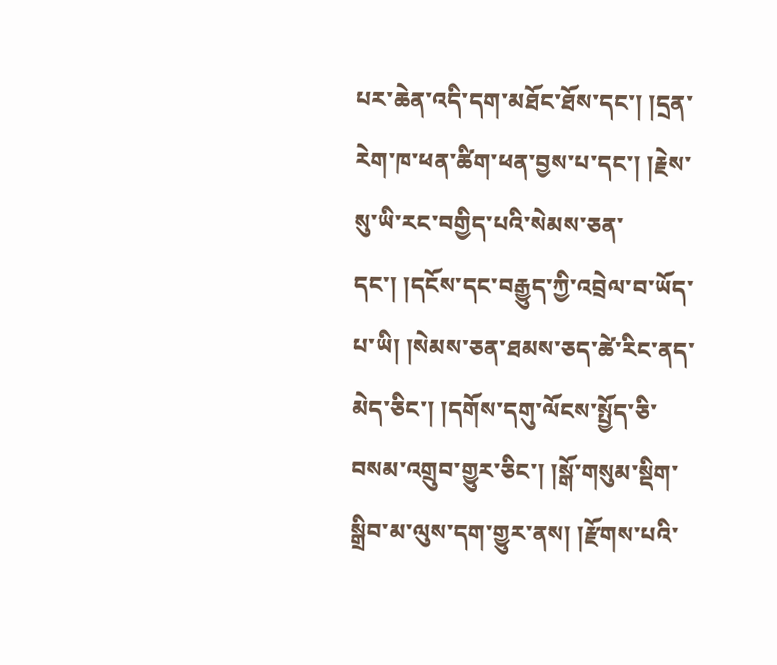པར་ཆེན་འདི་དག་མཐོང་ཐོས་དང་། །དྲན་རེག་ཁ་ཕན་ཚིག་ཕན་བྱས་པ་དང་། །རྗེས་སུ་ཡི་རང་བགྱིད་པའི་སེམས་ཅན་དང་། །དངོས་དང་བརྒྱུད་ཀྱི་འབྲེལ་བ་ཡོད་པ་ཡི། །སེམས་ཅན་ཐམས་ཅད་ཚེ་རིང་ནད་མེད་ཅིང་། །དགོས་དགུ་ལོངས་སྤྱོད་ཅི་བསམ་འགྲུབ་གྱུར་ཅིང་། །སྒོ་གསུམ་སྡིག་སྒྲིབ་མ་ལུས་དག་གྱུར་ནས། །རྫོགས་པའི་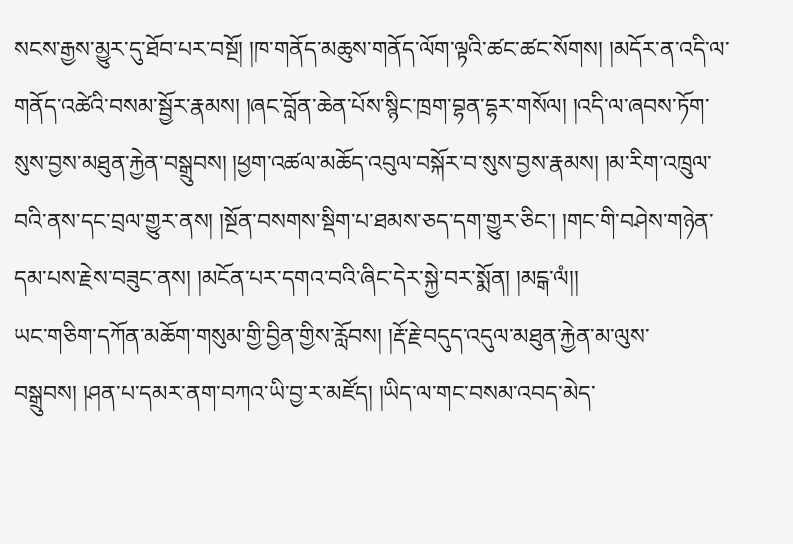སངས་རྒྱས་མྱུར་དུ་ཐོབ་པར་བསྔོ། །ཁ་གནོད་མཆུས་གནོད་ལོག་ལྟའི་ཚང་ཚང་སོགས། །མདོར་ན་འདི་ལ་གནོད་འཚེའི་བསམ་སྦྱོར་རྣམས། །ཞང་བློན་ཆེན་པོས་སྙིང་ཁྲག་བྷན་དྷར་གསོལ། །འདི་ལ་ཞབས་ཏོག་སུས་བྱས་མཐུན་རྐྱེན་བསྒྲུབས། །ཕྱག་འཚལ་མཆོད་འབུལ་བསྐོར་བ་སུས་བྱས་རྣམས། །མ་རིག་འཁྲུལ་བའི་ནས་དང་བྲལ་གྱུར་ནས། །སྔོན་བསགས་སྡིག་པ་ཐམས་ཅད་དག་གྱུར་ཅིང་། །གང་གི་བཤེས་གཉེན་དམ་པས་རྗེས་བཟུང་ནས། །མངོན་པར་དགའ་བའི་ཞིང་དེར་སྐྱེ་བར་སྨོན། །མངྒ་ལཾ།།
ཡང་གཅིག་དཀོན་མཆོག་གསུམ་གྱི་བྱིན་གྱིས་རློབས། །རྡོ་རྗེ་བདུད་འདུལ་མཐུན་རྐྱེན་མ་ལུས་བསྒྲུབས། །ཤན་པ་དམར་ནག་བཀའ་ཡི་བྱ་ར་མཛོད། །ཡིད་ལ་གང་བསམ་འབད་མེད་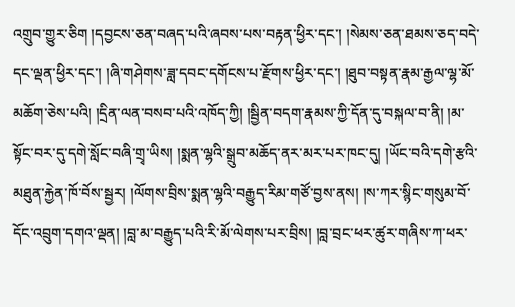འགྲུབ་གྱུར་ཅིག །དབྱངས་ཅན་བཞད་པའི་ཞབས་པས་བརྟན་ཕྱིར་དང་། །སེམས་ཅན་ཐམས་ཅད་བདེ་དང་ལྡན་ཕྱིར་དང་། །ཞི་གཤེགས་ཟླ་དབང་དགོངས་པ་རྫོགས་ཕྱིར་དང་། །ཐུབ་བསྟན་རྣམ་རྒྱལ་ལྷ་མོ་མཆོག་ཅེས་པའི། །དྲིན་ལན་བསབ་པའི་འཁོད་ཀྱི། །སྦྱིན་བདག་རྣམས་ཀྱི་དོན་དུ་བསྐལ་བ་ནི། །མ་སྟོང་བར་དུ་དགེ་སློང་བཞི་གྲྭ་ཡིས། །སྨན་ལྷའི་སྒྲུབ་མཆོད་ནར་མར་པར་ཁང་དུ། །ཡོང་བའི་དགེ་རྩའི་མཐུན་རྐྱེན་ཁོ་བོས་སྦྱར། །ལོགས་བྲིས་སྨན་ལྷའི་བརྒྱུད་རིམ་གཙོ་བྱས་ནས། །ས་ཀར་སྙིང་གསུམ་བོ་དོང་འབྲུག་དགའ་ལྡན། །བླ་མ་བརྒྱུད་པའི་རི་མོ་ལེགས་པར་བྲིས། །བླ་བྲང་ཕར་ཚུར་གཞིས་ཀ་ཕར་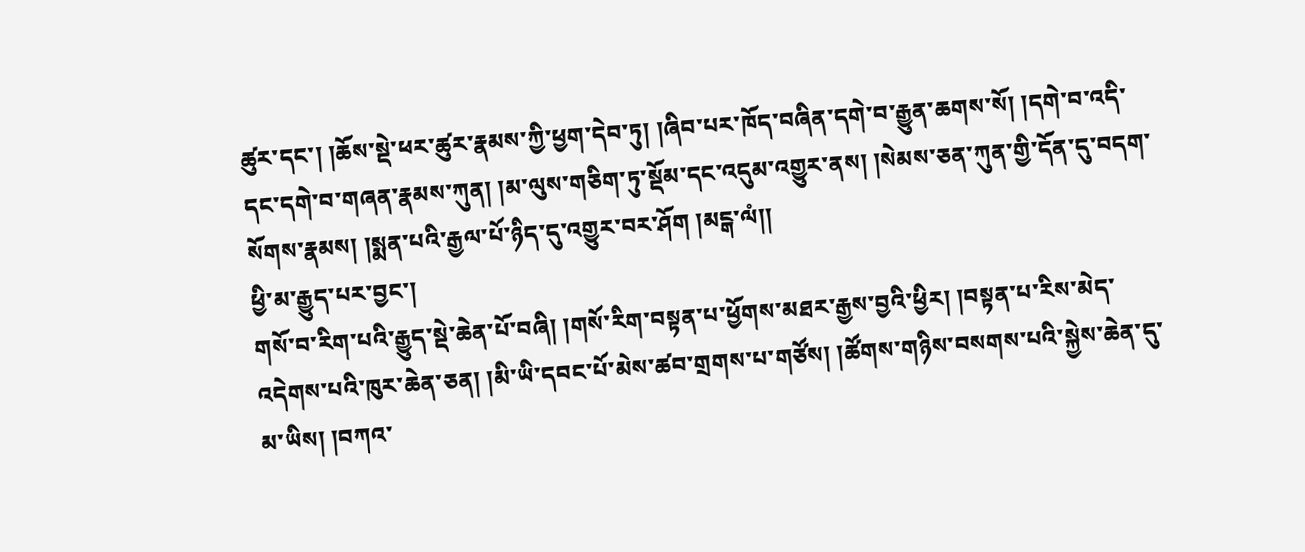ཚུར་དང་། །ཆོས་སྡེ་ཕར་ཚུར་རྣམས་ཀྱི་ཕྱག་དེབ་ཏུ། །ཞིབ་པར་ཁོད་བཞིན་དགེ་བ་རྒྱུན་ཆགས་སོ། །དགེ་བ་འདི་དང་དགེ་བ་གཞན་རྣམས་ཀུན། །མ་ལུས་གཅིག་ཏུ་སྡོམ་དང་འདུམ་འགྱུར་ནས། །སེམས་ཅན་ཀུན་གྱི་དོན་དུ་བདག་སོགས་རྣམས། །སྨན་པའི་རྒྱལ་པོ་ཉིད་དུ་འགྱུར་བར་ཤོག །མངྒ་ལཾ།།
ཕྱི་མ་རྒྱུད་པར་བྱང་།
གསོ་བ་རིག་པའི་རྒྱུད་སྡེ་ཆེན་པོ་བཞི། །གསོ་རིག་བསྟན་པ་ཕྱོགས་མཐར་རྒྱས་བྱའི་ཕྱིར། །བསྟན་པ་རིས་མེད་འདེགས་པའི་ཁུར་ཆེན་ཅན། །མི་ཡི་དབང་པོ་མེས་ཚབ་གྲགས་པ་གཙོས། །ཚོགས་གཉིས་བསགས་པའི་སྐྱེས་ཆེན་དུ་མ་ཡིས། །བཀའ་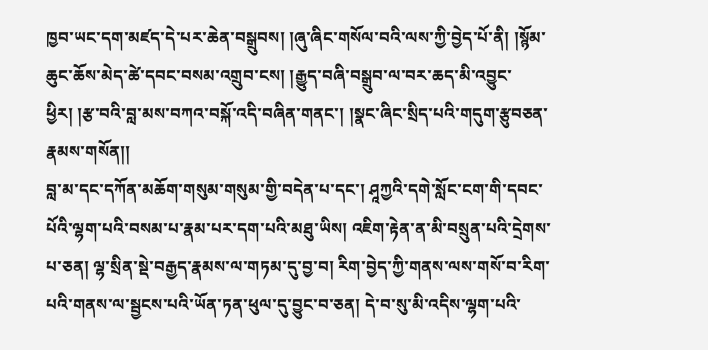ཁྱབ་ཡང་དག་མཛད་དེ་པར་ཆེན་བསྒྲུབས། །ཞུ་ཞིང་གསོལ་བའི་ལས་ཀྱི་བྱེད་པོ་ནི། །སྙོམ་ཆུང་ཆོས་མེད་ཚེ་དབང་བསམ་འགྲུབ་ངས། །རྒྱུད་བཞི་བསྒྲུབ་ལ་བར་ཆད་མི་འབྱུང་ཕྱིར། །རྩ་བའི་བླ་མས་བཀའ་བསྐོ་འདི་བཞིན་གནང་། །སྣང་ཞིང་སྲིད་པའི་གདུག་རྩུབཅན་རྣམས་གསོན།།
བླ་མ་དང་དཀོན་མཆོག་གསུམ་གསུམ་གྱི་བདེན་པ་དང་། ཤཱཀྱའི་དགེ་སློང་ངག་གི་དབང་པོའི་ལྷག་པའི་བསམ་པ་རྣམ་པར་དག་པའི་མཐུ་ཡིས། འཇིག་རྟེན་ན་མི་བསྲུན་པའི་དྲེགས་པ་ཅན། ལྷ་སྲིན་སྡེ་བརྒྱད་རྣམས་ལ་གཏམ་དུ་བྱ་བ། རིག་བྱེད་ཀྱི་གནས་ལས་གསོ་བ་རིག་པའི་གནས་ལ་སྦྱངས་པའི་ཡོན་ཏན་ཕུལ་དུ་བྱུང་བ་ཅན། དེ་བ་སུ་མི་འདིས་ལྷག་པའི་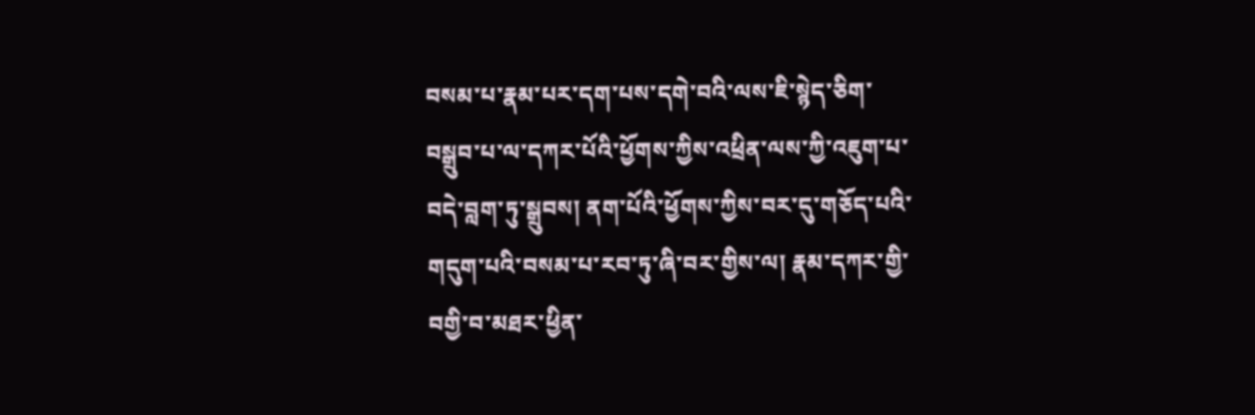བསམ་པ་རྣམ་པར་དག་པས་དགེ་བའི་ལས་ཇི་སྙེད་ཅིག་བསྒྲུབ་པ་ལ་དཀར་པོའི་ཕྱོགས་ཀྱིས་འཕྲིན་ལས་ཀྱི་འཇུག་པ་བདེ་བླག་ཏུ་སྒྲུབས། ནག་པོའི་ཕྱོགས་ཀྱིས་བར་དུ་གཅོད་པའི་གདུག་པའི་བསམ་པ་རབ་ཏུ་ཞི་བར་གྱིས་ལ། རྣམ་དཀར་གྱི་བགྱི་བ་མཐར་ཕྱིན་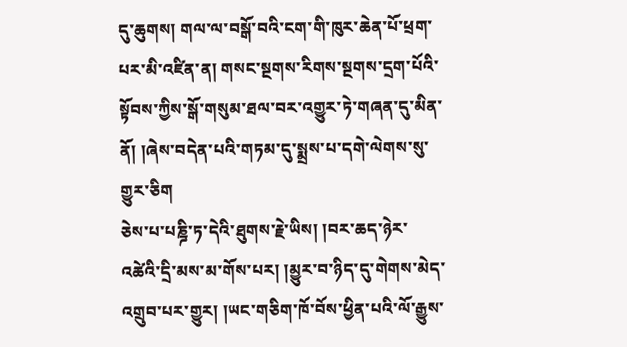དུ་ཆུགས། གལ་ལ་བསྒོ་བའི་ངག་གི་ཁུར་ཆེན་པོ་ཕྲག་པར་མི་འཛིན་ན། གསང་སྔགས་རིགས་སྔགས་དྲག་པོའི་སྟོབས་ཀྱིས་སྒོ་གསུམ་ཐལ་བར་འགྱུར་ཏེ་གཞན་དུ་མིན་ནོ། །ཞེས་བདེན་པའི་གཏམ་དུ་སྨྲས་པ་དགེ་ལེགས་སུ་གྱུར་ཅིག
ཅེས་པ་པཎྜི་ཏ་དེའི་ཐུགས་རྗེ་ཡིས། །བར་ཆད་ཉེར་འཚེའི་དྲི་མས་མ་གོས་པར། །མྱུར་བ་ཉིད་དུ་གེགས་མེད་འགྲུབ་པར་གྱུར། །ཡང་གཅིག་ཁོ་བོས་ཕྱིན་པའི་ལོ་རྒྱུས་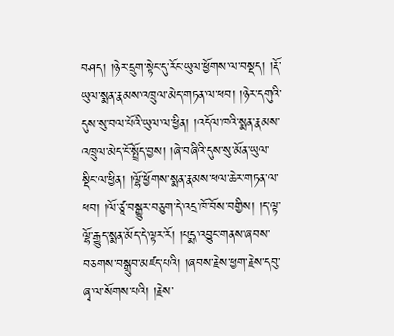བཤད། །ཉེར་དྲུག་སྟེང་དུ་རོང་ཡུལ་ཕྱོགས་ལ་བསྡད། །རྡོ་ཡུལ་སྨན་རྣམས་འཁྲུལ་མེད་གཏན་ལ་ཕབ། །ཉེར་དགུའི་དུས་སུ་བལ་པོའི་ཡུལ་ལ་ཕྱིན། །འདོལ་ཁའི་སྨན་རྣམས་འཁྲུལ་མེད་ངོ་སྤྲོད་བྱས། །ཞེ་བཞིའི་དུས་སུ་མོན་ཡུལ་སྡིང་ལ་ཕྱིན། །ལྷོ་ཕྱོགས་སྨན་རྣམས་ཕལ་ཆེར་གཏན་ལ་ཕབ། །ལོ་ཙཱ་བསྒྱུར་བཅུག་དེ་འདྲ་ཁོ་བོས་བགྱིས། །ད་ལྟ་ལྷོ་རྒྱུད་སྨན་མོད་དེ་ལྟར་རོ། །པདྨ་འབྱུང་གནས་ཞབས་བཅགས་བསྒྲུབ་མཛད་པའི། །ཞབས་རྗེས་ཕྱག་རྗེས་དབུ་ཞྭ་ལ་སོགས་པའི། །རྗེས་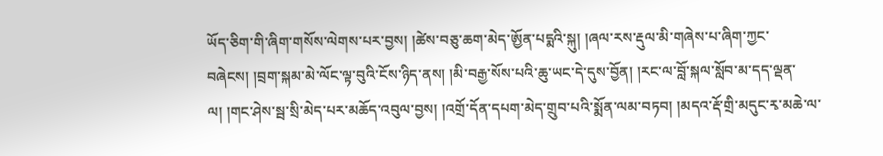ཡོད་ཅིག་གི་ཞིག་གསོས་ལེགས་པར་བྱས། །ཚེས་བཅུ་ཆག་མེད་ཨྱོན་པདྨའི་སྐུ། །ཞལ་རས་རྡུལ་མི་གཞེས་པ་ཞིག་ཀྱང་བཞེངས། །བྲག་སྐམ་མེ་ལོང་ལྟ་བུའི་ངོས་ཉིད་ནས། །མི་བརྒྱ་སོས་པའི་ཆུ་ཡང་དེ་དུས་བྱོན། །རང་ལ་བློ་སྐལ་སློབ་མ་དད་ལྡན་ལ། །གང་ཤེས་སྦ་སྲི་མེད་པར་མཆོད་འབུལ་བྱས། །འགྲོ་དོན་དཔག་མེད་གྲུབ་པའི་སྨོན་ལམ་བཏབ། །མདའ་རྡོ་གྲི་མདུང་རྭ་མཆེ་ལ་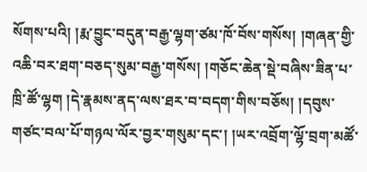སོགས་པའི། །རྨ་བྱུང་བདུན་བརྒྱ་ལྷག་ཙམ་ཁོ་བོས་གསོས། །གཞན་གྱི་འཆི་བར་ཐག་བཅད་སུམ་བརྒྱ་གསོས། །གཅོང་ཆེན་སྡེ་བཞིས་ཟིན་པ་ཁྲི་ཚོ་ལྷག །དེ་རྣམས་ནད་ལས་ཐར་བ་བདག་གིས་བཅོས། །དབུས་གཙང་བལ་པོ་གཉལ་ལོར་བྱར་གསུམ་དང་། །ཡར་འབྲོག་ལྷོ་བྲག་མཚོ་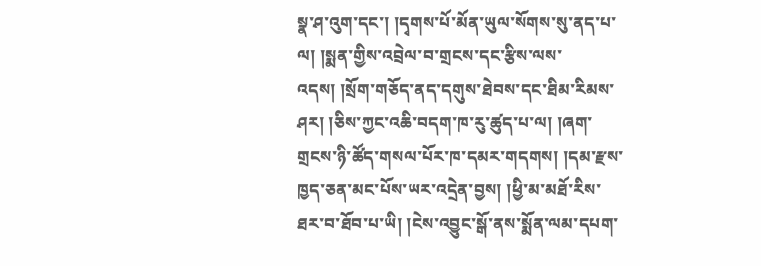སྣ་ཤ་འུག་དང་། །དྭགས་པོ་མོན་ཡུལ་སོགས་སུ་ནད་པ་ལ། །སྨན་གྱིས་འབྲེལ་བ་གྲངས་དང་རྩིས་ལས་འདས། །སྲོག་གཅོད་ནད་དགུས་ཐེབས་དང་ཐིམ་རིམས་ཤར། །ཅིས་ཀྱང་འཆི་བདག་ཁ་རུ་ཚུད་པ་ལ། །ཞག་གྲངས་ཉི་ཚོད་གསལ་པོར་ཁ་དམར་གདགས། །དམ་རྫས་ཁྱད་ཅན་མང་པོས་ཡར་འདྲེན་བྱས། །ཕྱི་མ་མཐོ་རིས་ཐར་བ་ཐོབ་པ་ཡི། །ངེས་འབྱུང་སྒོ་ནས་སྨོན་ལམ་དཔག་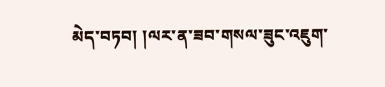མེད་བཏབ། །ལར་ན་ཟབ་གསལ་ཟུང་འཇུག་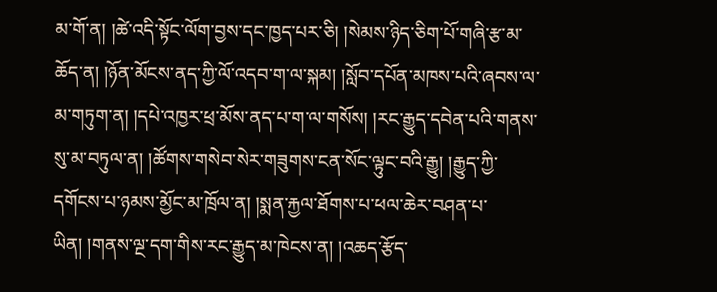མ་གོ་ན། །ཚེ་འདི་སྟོང་ལོག་བྱས་དང་ཁྱད་པར་ཅི། །སེམས་ཉིད་ཅིག་པོ་གཞི་རྩ་མ་ཆོད་ན། །ཉོན་མོངས་ནད་ཀྱི་ལོ་འདབ་ག་ལ་སྐམ། །སློབ་དཔོན་མཁས་པའི་ཞབས་ལ་མ་གཏུག་ན། །དཔེ་འཁྱར་ཕྲ་མོས་ནད་པ་ག་ལ་གསོས། །རང་རྒྱུད་དབེན་པའི་གནས་སུ་མ་བཏུལ་ན། །ཚོགས་གསེབ་སེར་གཟུགས་ངན་སོང་ལྟུང་བའི་རྒྱུ། །རྒྱུད་ཀྱི་དགོངས་པ་ཉམས་མྱོང་མ་ཁྲོལ་ན། །སྨན་རྐྱལ་ཐོགས་པ་ཕལ་ཆེར་བཤན་པ་ཡིན། །གནས་ལྔ་དག་གིས་རང་རྒྱུད་མ་ཁེངས་ན། །འཆད་རྩོད་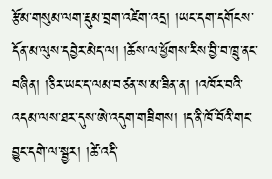རྩོམ་གསུམ་ལག་རྡུམ་བྲག་འཛེག་འདྲ། །ཡང་དག་དགོངས་དོན་མ་ལུས་དབྱེར་མེད་ལ། །ཆོས་ལ་ཕྱོགས་རིས་བྱི་བ་ཁྲུ་ནང་བཞིན། །ཅིར་ཡང་ད་ལམ་བཙན་ས་མ་ཟིན་ན། །འཁོར་བའི་འདམ་ལས་ཐར་དུས་ཨེ་འདུག་གཟིགས། །ད་ནི་ཁོ་བོའི་གང་བྱུང་དགེ་ལ་སྦྱར། །ཚེ་འདི་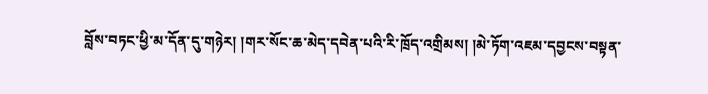བློས་བཏང་ཕྱི་མ་དོན་དུ་གཉེར། །གར་སོང་ཆ་མེད་དབེན་པའི་རི་ཁྲོད་འགྲིམས། །མེ་ཏོག་འཇམ་དབྱངས་བསྟན་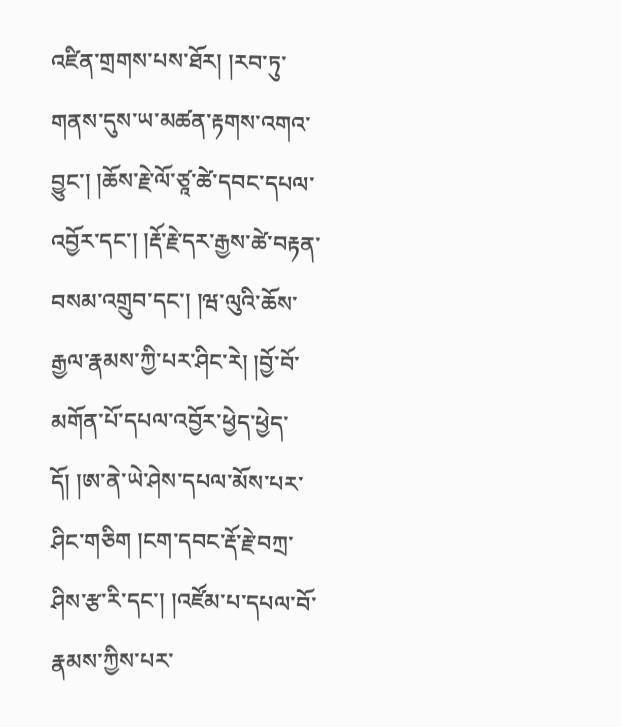འཛིན་གྲགས་པས་ཐོར། །རབ་ཏུ་གནས་དུས་ཡ་མཚན་རྟགས་འགའ་བྱུང་། །ཆོས་རྗེ་ལོ་ཙཱ་ཚེ་དབང་དཔལ་འབྱོར་དང་། །རྡོ་རྗེ་དར་རྒྱས་ཚེ་བརྟན་བསམ་འགྲུབ་དང་། །ཝ་ལུའི་ཆོས་རྒྱལ་རྣམས་ཀྱི་པར་ཤིང་རེ། །བྱོ་བོ་མགོན་པོ་དཔལ་འབྱོར་ཕྱེད་ཕྱེད་དོ། །ཨ་ནེ་ཡེ་ཤེས་དཔལ་མོས་པར་ཤིང་གཅིག །ངག་དབང་རྡོ་རྗེ་བཀྲ་ཤིས་རྩ་རི་དང་། །འཛོམ་པ་དཔལ་བོ་རྣམས་ཀྱིས་པར་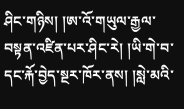ཤིང་གཉིས། །ཨ་འོ་གཡུལ་རྒྱལ་བསྟན་འཛིན་པར་ཤིང་རེ། །ཡི་གེ་བ་དང་རྐོ་བྱེད་སྔར་ཁོར་ནས། །སླེ་མའི་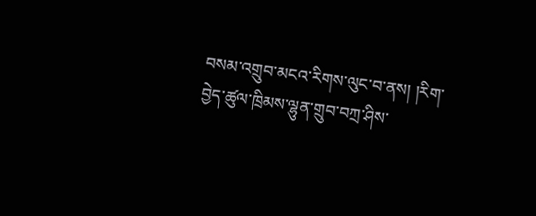བསམ་འགྲུབ་མངའ་རིགས་ལུང་བ་ནས། །རིག་བྱེད་ཚུལ་ཁྲིམས་ལྷུན་གྲུབ་བཀྲ་ཤིས་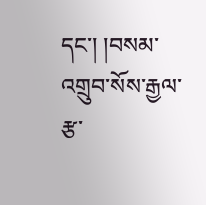དང་། །བསམ་འགྲུབ་སོས་རྒྱལ་རྩ་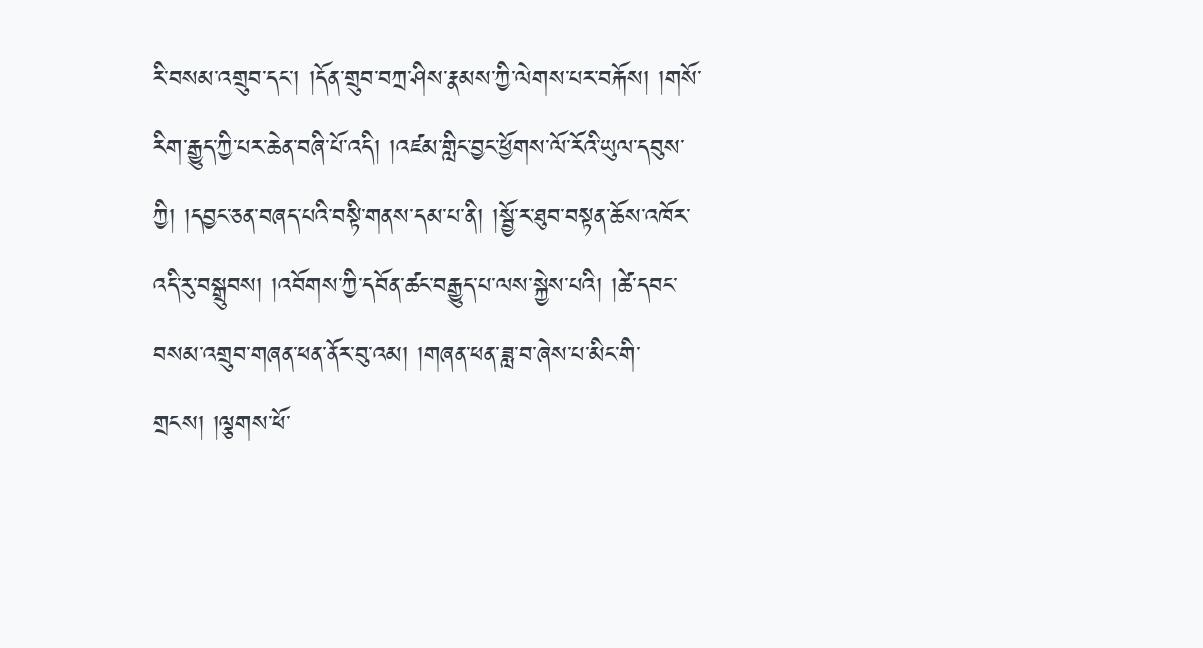རི་བསམ་འགྲུབ་དང་། །དོན་གྲུབ་བཀྲ་ཤིས་རྣམས་ཀྱི་ལེགས་པར་བརྐོས། །གསོ་རིག་རྒྱུད་ཀྱི་པར་ཆེན་བཞི་པོ་འདི། །འཛམ་གླིང་བྱང་ཕྱོགས་ལོ་རོའི་ཡུལ་དབུས་ཀྱི། །དབྱང་ཅན་བཞད་པའི་བསྟི་གནས་དམ་པ་ནི། །སྦྱོ་ར་ཐུབ་བསྟན་ཆོས་འཁོར་འདི་རུ་བསྒྲུབས། །འབོགས་ཀྱི་དབོན་ཚང་བརྒྱུད་པ་ལས་སྐྱེས་པའི། །ཚེ་དབང་བསམ་འགྲུབ་གཞན་ཕན་ནོར་བུ་འམ། །གཞན་ཕན་ཟླ་བ་ཞེས་པ་མིང་གི་གྲངས། །ལྕགས་ཕོ་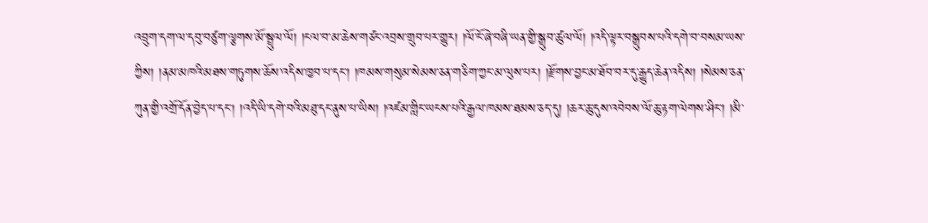འབྲུག་དག་ལ་དབུ་བཙུག་ལྕགས་མོ་སྦྲུལ་ལོ། །ངལ་བ་མ་ཆེས་གཙང་འབྲས་གྲུབ་པར་གྱུར། །ལོ་ངོ་ཞེ་བཞི་ཡན་གྱི་སྒྲུབ་ཚུལ་ལོ། །འདི་ལྟར་བསྒྲུབས་པའི་དགེ་བ་བསམ་ཡས་ཀྱིས། །ནམ་མཁའི་མཐས་གཏུགས་ཆོས་འདིས་ཁྱབ་པ་དང་། །ཁམས་གསུམ་སེམས་ཅན་གཅིག་ཀྱང་མ་ལུས་པར། །རྫོགས་བྱང་མ་ཐོབ་བར་དུ་རྒྱུད་ཆེན་འདིས། །སེམས་ཅན་ཀུན་གྱི་འགྲོ་དོན་བྱེད་པ་དང། །འདི་ཡི་དགེ་བའི་མཐུ་དང་ནུས་པ་ཡིས། །འཛམ་གླིང་ཡངས་པའི་རྒྱལ་ཁམས་ཐམས་ཅད་དུ། །ཆར་ཆུ་དུས་འབེབས་ལོ་ཆུ་རྟག་ལེགས་ཤིང་། །མི་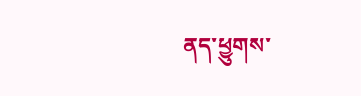ནད་ཕྱུགས་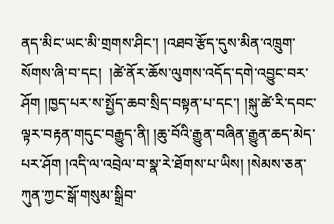ནད་མིང་ཡང་མི་གྲགས་ཤིང་། །འཐབ་རྩོད་དུས་མིན་འཁྲུག་སོགས་ཞི་བ་དང།  །ཚེ་ནོར་ཆོས་ལུགས་འདོད་དགེ་འབྱུང་བར་ཤོག །ཁྱད་པར་ས་སྤྱོད་ཆབ་སྲིད་བསྟན་པ་དང་། །སྐུ་ཚེ་རི་དབང་ལྟར་བརྟན་གདུང་བརྒྱུད་ནི། །ཆུ་བོའི་རྒྱུན་བཞིན་རྒྱུན་ཆད་མེད་པར་ཤོག །འདི་ལ་འབྲེལ་བ་སྣ་རེ་ཐོགས་པ་ཡིས། །སེམས་ཅན་ཀུན་ཀྱང་སྒོ་གསུམ་སྒྲིབ་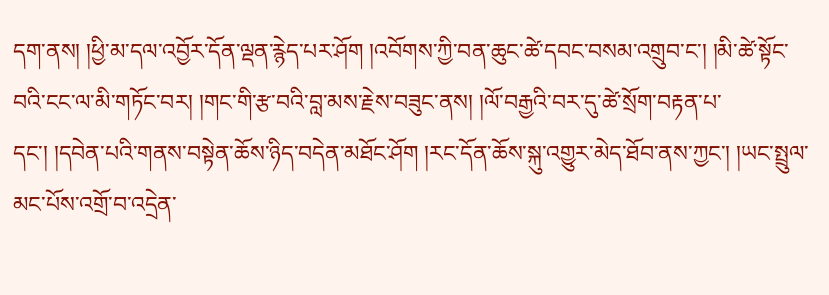དག་ནས། །ཕྱི་མ་དལ་འབྱོར་དོན་ལྡན་རྙེད་པར་ཤོག །འབོགས་ཀྱི་བན་ཆུང་ཚེ་དབང་བསམ་འགྲུབ་ང་། །མི་ཚེ་སྟོང་བའི་ངང་ལ་མི་གཏོང་བར། །གང་གི་རྩ་བའི་བླ་མས་རྗེས་བཟུང་ནས། །ལོ་བརྒྱའི་བར་དུ་ཚེ་སྲོག་བརྟན་པ་དང་། །དབེན་པའི་གནས་བསྟེན་ཆོས་ཉིད་བདེན་མཐོང་ཤོག །རང་དོན་ཆོས་སྐུ་འགྱུར་མེད་ཐོབ་ནས་ཀྱང་། །ཡང་སྤྲུལ་མང་པོས་འགྲོ་བ་འདྲེན་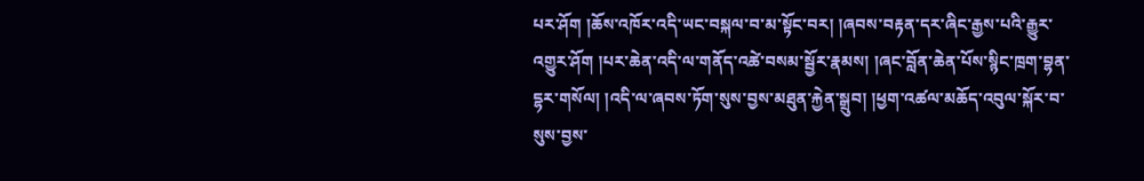པར་ཤོག །ཆོས་འཁོར་འདི་ཡང་བསྐལ་བ་མ་སྟོང་བར། །ཞབས་བརྟན་དར་ཞིང་རྒྱས་པའི་རྒྱུར་འགྱུར་ཤོག །པར་ཆེན་འདི་ལ་གནོད་འཚེ་བསམ་སྦྱོར་རྣམས། །ཞང་བློན་ཆེན་པོས་སྙིང་ཁྲག་བྷན་དྷར་གསོལ། །འདི་ལ་ཞབས་ཏོག་སུས་བྱས་མཐུན་རྐྱེན་སྒྲུབ། །ཕྱག་འཚལ་མཆོད་འབུལ་སྐོར་བ་སུས་བྱས་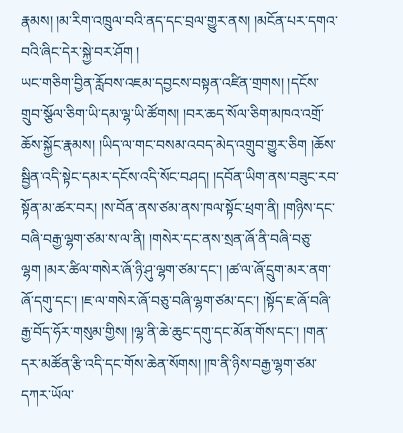རྣམས། །མ་རིག་འཁྲུལ་བའི་ནད་དང་བྲལ་གྱུར་ནས། །མངོན་པར་དགའ་བའི་ཞིང་དེར་སྐྱེ་བར་ཤོག །
ཡང་གཅིག་བྱིན་རློབས་འཇམ་དབྱངས་བསྟན་འཛིན་གྲགས། །དངོས་གྲུབ་སྩོལ་ཅིག་ཡི་དམ་ལྷ་ཡི་ཚོགས། །བར་ཆད་སོལ་ཅིག་མཁའ་འགྲོ་ཆོས་སྐྱོང་རྣམས། །ཡིད་ལ་གང་བསམ་འབད་མེད་འགྲུབ་གྱུར་ཅིག །ཆོས་སྦྱིན་འདི་སྟེང་དམར་དངོས་འདི་སོང་བཤད། །དབོན་ཡིག་ནས་བཟུང་རབ་སྟོན་མ་ཚར་བར། །ས་བོན་ནས་ཙམ་ནས་ཁལ་སྟོང་ཕྲག་ནི། །གཉིས་དང་བཞི་བརྒྱ་ལྷག་ཙམ་ས་ལ་ནི། །གསེར་དང་ནས་སྲན་ཞོ་ནི་བཞི་བཅུ་ལྷག །མར་ཚིལ་གསེར་ཞོ་ཉི་ཤུ་ལྷག་ཙམ་དང་། །ཚ་ལ་ཞོ་དྲུག་མར་ནག་ཞོ་དགུ་དང་། །ཇ་ལ་གསེར་ཞོ་བཅུ་བཞི་ལྷག་ཙམ་དང་། །སྟོད་ཇ་ཞོ་བཞི་རྒྱ་བོད་ཧོར་གསུམ་གྱིས། །ལྷ་ནི་ཆེ་ཆུང་དགུ་དང་མོན་གོས་དང་། །གན་དར་མཚོན་རྩི་འདི་དང་གོས་ཆེན་སོགས། །ཁ་ནི་ཉིས་བརྒྱ་ལྷག་ཙམ་དཀར་ཡོལ་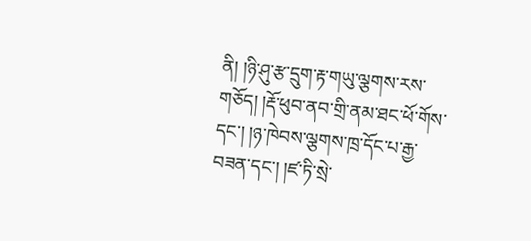ནི། །ཉི་ཤུ་རྩ་དྲུག་རྟ་གཡུ་ལྕགས་རས་གཅོད། །རྡོ་ཕུབ་ནབ་གྲི་ནམ་ཐང་ཕོ་གོས་དང་། །ཉ་ཁེབས་ལྕགས་ཁྲ་དོང་པ་རྒྱ་བཟན་དང་། །ཛ་ཏི་སྲེ་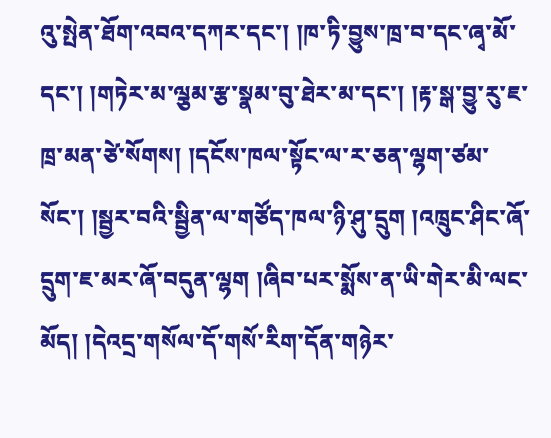འུ་སྤེན་ཐོག་འབའ་དཀར་དང་། །ཁ་ཏི་བྱུས་ཁྲ་བ་དང་ཞྭ་མོ་དང་། །གཏེར་མ་ལྕམ་རྩ་སྣམ་བུ་ཐེར་མ་དང་། །རྟ་སྒ་བྱུ་རུ་ཇ་ཁྲ་མན་ཙེ་སོགས། །དངོས་ཁལ་སྟོང་ལ་ར་ཅན་ལྷག་ཙམ་སོང་། །སྦྱར་བའི་སྦྱིན་ལ་གཙོད་ཁལ་ཉི་ཤུ་དྲུག །འཁྲུང་ཤིང་ཞོ་དྲུག་ཇ་མར་ཞོ་བདུན་ལྷག །ཞིབ་པར་སྨོས་ན་ཡི་གེར་མི་ལང་མོད། །དེའདྲ་གསོལ་དོ་གསོ་རིག་དོན་གཉེར་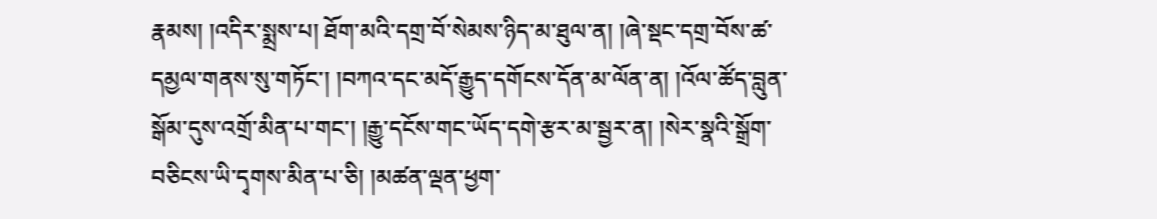རྣམས། །འདིར་སྨྲས་པ། ཐོག་མའི་དགྲ་བོ་སེམས་ཉིད་མ་ཐུལ་ན། །ཞེ་སྡང་དགྲ་བོས་ཚ་དམྱལ་གནས་སུ་གཏོང་། །བཀའ་དང་མདོ་རྒྱུད་དགོངས་དོན་མ་ལོན་ན། །འོལ་ཚོད་བླུན་སྒོམ་དུས་འགྲོ་མིན་པ་གང་། །རྒྱུ་དངོས་གང་ཡོད་དགེ་རྩར་མ་སྦྱར་ན། །སེར་སྣའི་སྒྲོག་བཅིངས་ཡི་དྭགས་མིན་པ་ཅི། །མཚན་ལྡན་ཕྱག་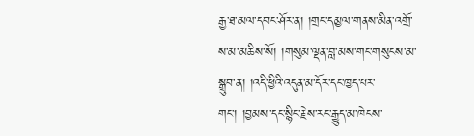རྒྱ་ཐ་མལ་དབང་ཤོར་ན། །གྲང་དམྱལ་གནས་མིན་འགྲོ་ས་མ་མཆིས་སོ། །གསུམ་ལྡན་བླ་མས་གང་གསུངས་མ་སྒྲུབ་ན། །འདི་ཕྱིའི་འདུན་མ་དོར་དང་ཁྱད་པར་གང་། །བྱམས་དང་སྙིང་རྗེས་རང་རྒྱུད་མ་ཁེངས་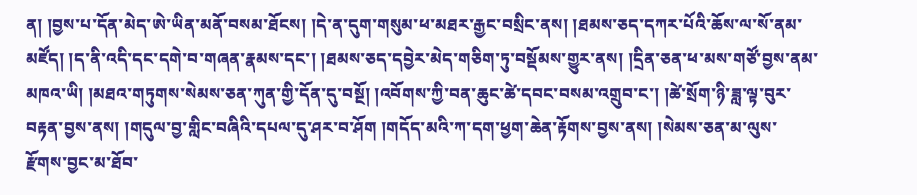ན། །བྱས་པ་དོན་མེད་ཨེ་ཡིན་མནོ་བསམ་ཐོངས། །དེ་ན་དུག་གསུམ་ཕ་མཐར་རྒྱང་བསྲིང་ནས། །ཐམས་ཅད་དཀར་པོའི་ཆོས་ལ་སོ་ནམ་མཛོད། །ད་ནི་འདི་དང་དགེ་བ་གཞན་རྣམས་དང་། །ཐམས་ཅད་དབྱེར་མེད་གཅིག་ཏུ་བསྡོམས་གྱུར་ནས། །དྲིན་ཅན་ཕ་མས་གཙོ་བྱས་ནམ་མཁའ་ཡི། །མཐའ་གཏུགས་སེམས་ཅན་ཀུན་གྱི་དོན་དུ་བསྔོ། །འབོགས་ཀྱི་བན་ཆུང་ཚེ་དབང་བསམ་འགྲུབ་ང་། །ཚེ་སྲོག་ཉི་ཟླ་ལྟ་བུར་བརྟན་བྱས་ནས། །གདུལ་བྱ་གླིང་བཞིའི་དཔལ་དུ་ཤར་བ་ཤོག །གདོད་མའི་ཀ་དག་ཕྱག་ཆེན་རྟོགས་བྱས་ནས། །སེམས་ཅན་མ་ལུས་རྫོགས་བྱང་མ་ཐོབ་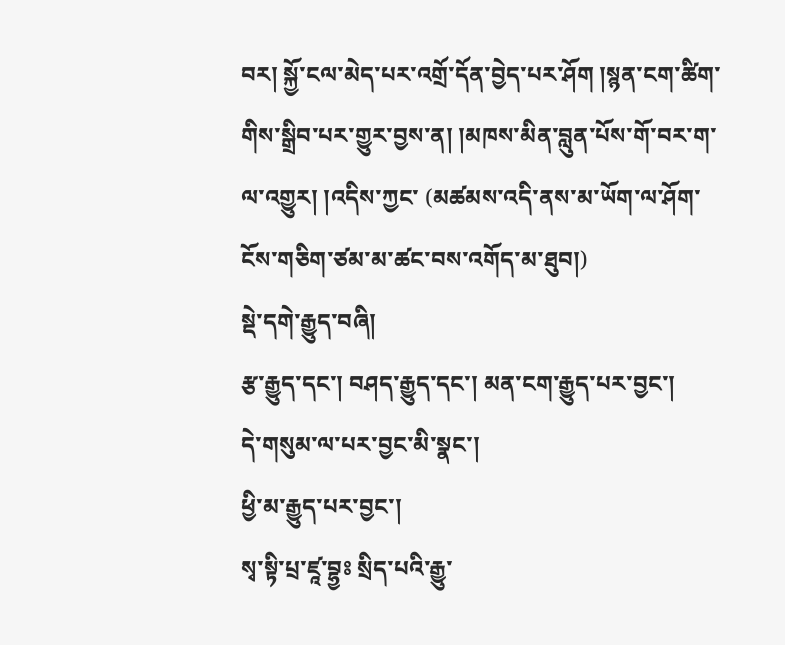བར། སྐྱོ་ངལ་མེད་པར་འགྲོ་དོན་བྱེད་པར་ཤོག །སྙན་ངག་ཚིག་གིས་སྒྲིབ་པར་གྱུར་བྱས་ན། །མཁས་མིན་བླུན་པོས་གོ་བར་ག་ལ་འགྱུར། །འདིས་ཀྱང་ (མཚམས་འདི་ནས་མ་ཡོག་ལ་ཤོག་ངོས་གཅིག་ཙམ་མ་ཚང་བས་འགོད་མ་ཐུབ།)
སྡེ་དགེ་རྒྱུད་བཞི།
རྩ་རྒྱུད་དང་། བཤད་རྒྱུད་དང་། མན་ངག་རྒྱུད་པར་བྱང་།
དེ་གསུམ་ལ་པར་བྱང་མི་སྣང་།
ཕྱི་མ་རྒྱུད་པར་བྱང་།
སྭ་སྟི་པྲ་ཛཱ་བྷྱཿ སྲིད་པའི་རྒྱུ་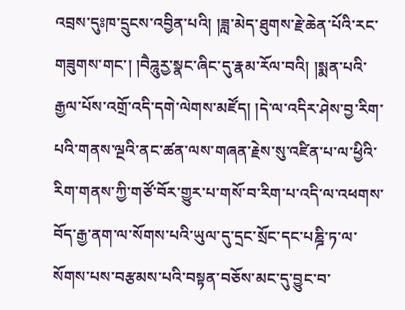འབྲས་དུཿཁ་དྲུངས་འབྱིན་པའི། །ཟླ་མེད་ཐུགས་རྗེ་ཆེན་པོའི་རང་གཟུགས་གང་། །བཻཌཱུརྱ་སྣང་ཞིང་དུ་རྣམ་རོལ་བའི། །སྨན་པའི་རྒྱལ་པོས་འགྲོ་འདི་དགེ་ལེགས་མཛོད། །དེ་ལ་འདིར་ཤེས་བྱ་རིག་པའི་གནས་ལྔའི་ནང་ཚན་ལས་གཞན་རྗེས་སུ་འཛིན་པ་ལ་ཕྱིའི་རིག་གནས་ཀྱི་གཙོ་བོར་གྱུར་པ་གསོ་བ་རིག་པ་འདི་ལ་འཕགས་བོད་རྒྱ་ནག་ལ་སོགས་པའི་ཡུལ་དུ་དྲང་སྲོང་དང་པཎྜི་ཏ་ལ་སོགས་པས་བརྩམས་པའི་བསྟན་བཅོས་མང་དུ་བྱུང་བ་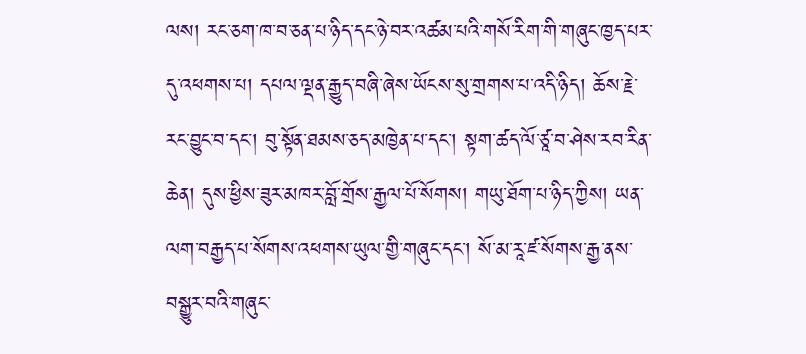ལས། རང་ཅག་ཁ་བ་ཅན་པ་ཉིད་དང་ཉེ་བར་འཚམ་པའི་གསོ་རིག་གི་གཞུང་ཁྱད་པར་དུ་འཕགས་པ། དཔལ་ལྡན་རྒྱུད་བཞི་ཞེས་ཡོངས་སུ་གྲགས་པ་འདི་ཉིད། ཆོས་རྗེ་རང་བྱུང་བ་དང་། བུ་སྟོན་ཐམས་ཅད་མཁྱེན་པ་དང་། སྟག་ཚད་ལོ་ཙཱ་བ་ཤེས་རབ་རིན་ཆེན། དུས་ཕྱིས་ཟུར་མཁར་བློ་གྲོས་རྒྱལ་པོ་སོགས། གཡུ་ཐོག་པ་ཉིད་ཀྱིས། ཡན་ལག་བརྒྱད་པ་སོགས་འཕགས་ཡུལ་གྱི་གཞུང་དང་། སོ་མ་རཱ་ཛ་སོགས་རྒྱ་ནས་བསྒྱུར་བའི་གཞུང་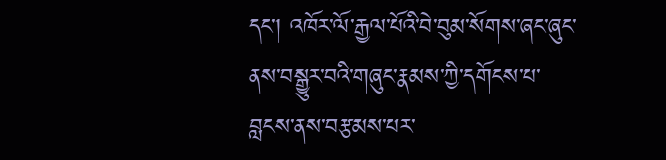དང་། འཁོར་ལོ་རྒྱལ་པོའི་བེ་བུམ་སོགས་ཞང་ཞུང་ནས་བསྒྱུར་བའི་གཞུང་རྣམས་ཀྱི་དགོངས་པ་བླངས་ནས་བརྩམས་པར་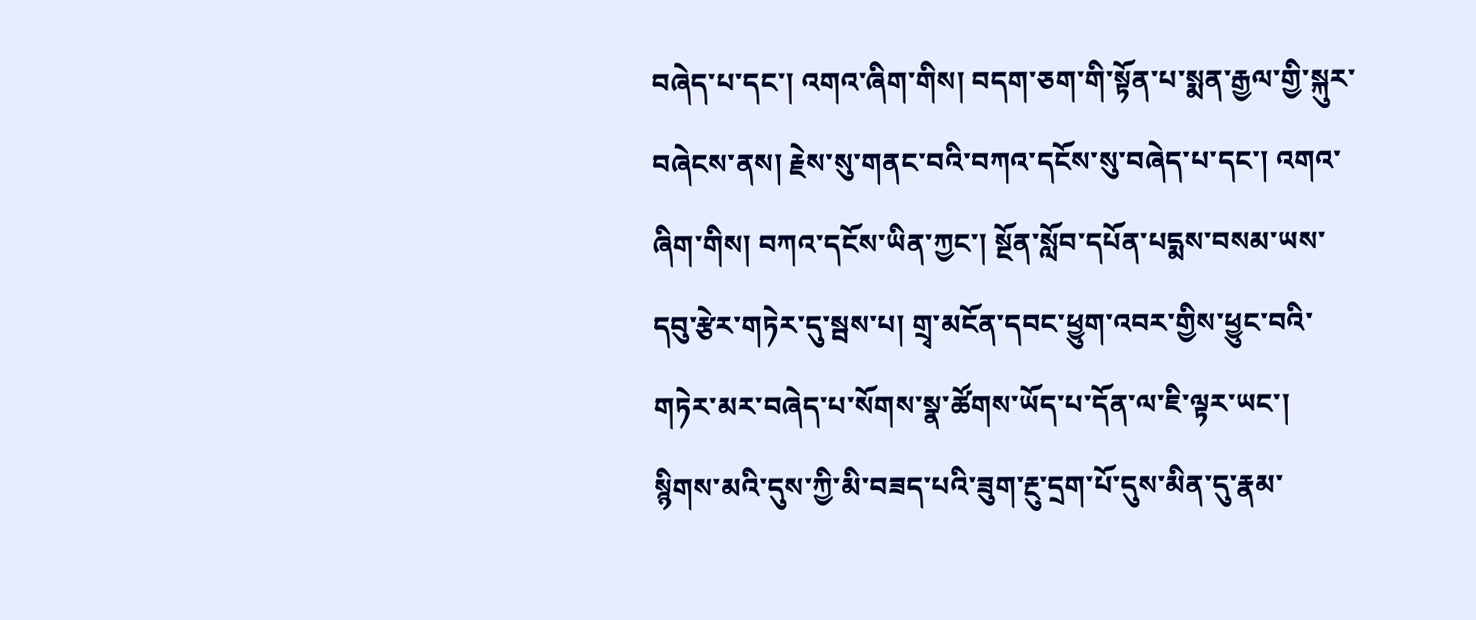བཞེད་པ་དང་། འགའ་ཞིག་གིས། བདག་ཅག་གི་སྟོན་པ་སྨན་རྒྱལ་གྱི་སྐུར་བཞེངས་ནས། རྗེས་སུ་གནང་བའི་བཀའ་དངོས་སུ་བཞེད་པ་དང་། འགའ་ཞིག་གིས། བཀའ་དངོས་ཡིན་ཀྱང་། སྔོན་སློབ་དཔོན་པདྨས་བསམ་ཡས་དབུ་རྩེར་གཏེར་དུ་སྦས་པ། གྲྭ་མངོན་དབང་ཕྱུག་འབར་གྱིས་ཕྱུང་བའི་གཏེར་མར་བཞེད་པ་སོགས་སྣ་ཚོགས་ཡོད་པ་དོན་ལ་ཇི་ལྟར་ཡང་། སྙིགས་མའི་དུས་ཀྱི་མི་བཟད་པའི་ཟུག་རྔུ་དྲག་པོ་དུས་མིན་དུ་རྣམ་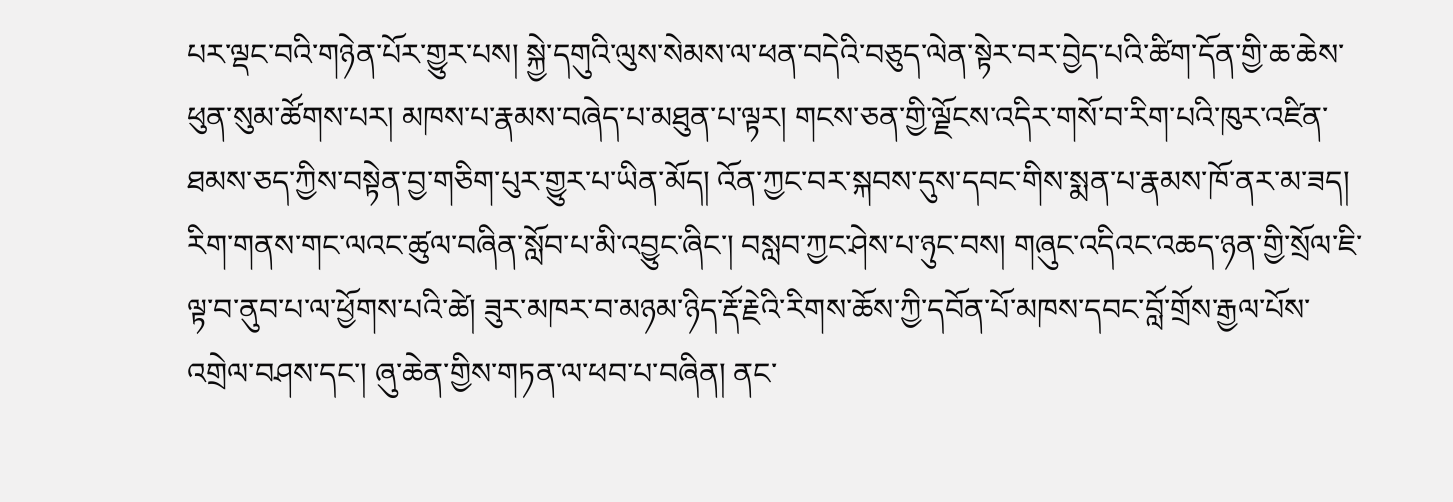པར་ལྡང་བའི་གཉེན་པོར་གྱུར་པས། སྐྱེ་དགུའི་ལུས་སེམས་ལ་ཕན་བདེའི་བཅུད་ལེན་སྟེར་བར་བྱེད་པའི་ཚིག་དོན་གྱི་ཆ་ཆེས་ཕུན་སུམ་ཚོགས་པར། མཁས་པ་རྣམས་བཞེད་པ་མཐུན་པ་ལྟར། གངས་ཅན་གྱི་ལྗོངས་འདིར་གསོ་བ་རིག་པའི་ཁུར་འཛིན་ཐམས་ཅད་ཀྱིས་བསྟེན་བྱ་གཅིག་པུར་གྱུར་པ་ཡིན་མོད། འོན་ཀྱང་བར་སྐབས་དུས་དབང་གིས་སྨན་པ་རྣམས་ཁོ་ནར་མ་ཟད། རིག་གནས་གང་ལའང་ཚུལ་བཞིན་སློབ་པ་མི་འབྱུང་ཞིང་། བསླབ་ཀྱང་ཤེས་པ་ཉུང་བས། གཞུང་འདིའང་འཆད་ཉན་གྱི་སྲོལ་ཇི་ལྟ་བ་ནུབ་པ་ལ་ཕྱོགས་པའི་ཚེ། ཟུར་མཁར་བ་མཉམ་ཉིད་རྡོ་རྗེའི་རིགས་ཆོས་ཀྱི་དབོན་པོ་མཁས་དབང་བློ་གྲོས་རྒྱལ་པོས་འགྲེལ་བཤས་དང་། ཞུ་ཆེན་གྱིས་གཏན་ལ་ཕབ་པ་བཞིན། ནང་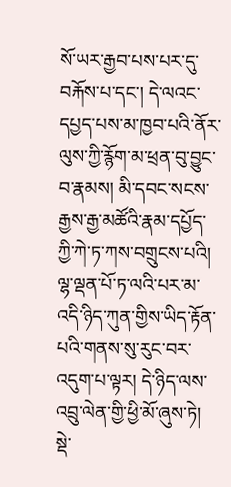སོ་ཡར་རྒྱབ་པས་པར་དུ་བརྐོས་པ་དང་། དེ་ལའང་དཔྱད་པས་མ་ཁྱབ་པའི་ནོར་ལུས་ཀྱི་རྙོག་མ་ཕྲན་བུ་བྱུང་བ་རྣམས། མི་དབང་སངས་རྒྱས་རྒྱ་མཚོའི་རྣམ་དཔྱོད་ཀྱི་ཀེ་ཏ་ཀས་བགྲུངས་པའི། ལྷ་ལྡན་པོ་ཏ་ལའི་པར་མ་འདི་ཉིད་ཀུན་གྱིས་ཡིད་རྟོན་པའི་གནས་སུ་རུང་བར་འདུག་པ་ལྟར། དེ་ཉིད་ལས་འབྲུ་ལེན་གྱི་ཕྱི་མོ་ཞུས་ཏེ། སྡེ་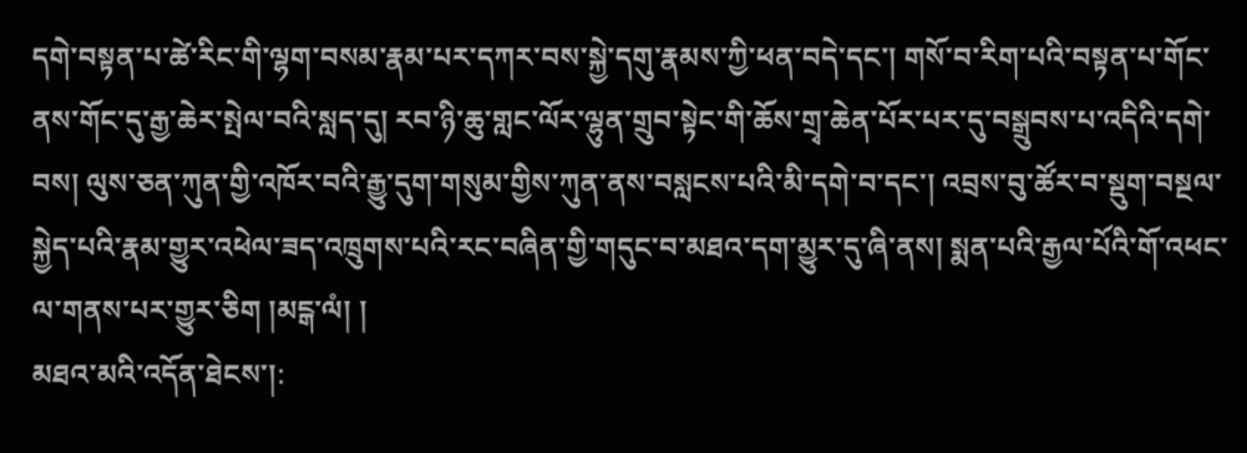དགེ་བསྟན་པ་ཚེ་རིང་གི་ལྷག་བསམ་རྣམ་པར་དཀར་བས་སྐྱེ་དགུ་རྣམས་ཀྱི་ཕན་བདེ་དང་། གསོ་བ་རིག་པའི་བསྟན་པ་གོང་ནས་གོང་དུ་རྒྱ་ཆེར་སྤེལ་བའི་སླད་དུ། རབ་ཉི་ཆུ་གླང་ལོར་ལྷུན་གྲུབ་སྟེང་གི་ཆོས་གྲྭ་ཆེན་པོར་པར་དུ་བསྒྲུབས་པ་འདིའི་དགེ་བས། ལུས་ཅན་ཀུན་གྱི་འཁོར་བའི་རྒྱུ་དུག་གསུམ་གྱིས་ཀུན་ནས་བསླངས་པའི་མི་དགེ་བ་དང་། འབྲས་བུ་ཚོར་བ་སྡུག་བསྔལ་སྐྱེད་པའི་རྣམ་གྱུར་འཕེལ་ཟད་འཁྲུགས་པའི་རང་བཞིན་གྱི་གདུང་བ་མཐའ་དག་མྱུར་དུ་ཞི་ནས། སྨན་པའི་རྒྱལ་པོའི་གོ་འཕང་ལ་གནས་པར་གྱུར་ཅིག །མངྒ་ལཾ། །
མཐའ་མའི་འདོན་ཐེངས་།: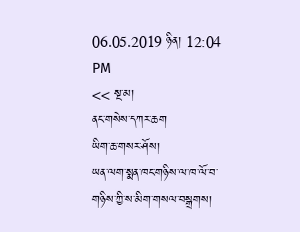06.05.2019 ཉིན། 12:04 PM
<< སྔ་མ།
ནང་གསེས་དཀར་ཆག
ཡིག་ཆ་གསར་ཤོས།
ཡན་ལག་སྨན་ཁང་གཉིས་ལ་ཁ་ལོ་བ་གཉིས་ཀྱི་ས་མིག་གསལ་བསྒྲགས།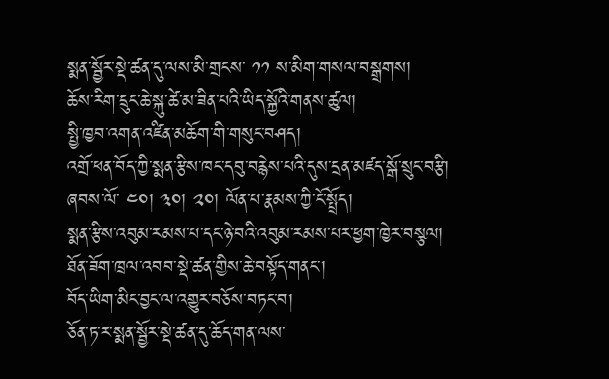སྨན་སྦྱོར་སྡེ་ཚན་དུ་ལས་མི་གྲངས་ ༡༡ ས་མིག་གསལ་བསྒྲགས།
ཆོས་རིག་དྲུང་ཆེ་སྐུ་ཚེ་མ་ཟིན་པའི་ཡིད་སྐྱོའི་གནས་ཚུལ།
སྤྱི་ཁྱབ་འགན་འཛིན་མཆོག་གི་གསུང་བཤད།
འགྲོ་ཕན་བོད་ཀྱི་སྨན་རྩིས་ཁང་དབུ་བརྙེས་པའི་དུས་དྲན་མཛད་སྒོ་སྲུང་བརྩི།
ཞབས་ལོ་ ༤༠། ༣༠། ༢༠། ལོན་པ་རྣམས་ཀྱི་ངོ་སྤྲོད།
སྨན་རྩིས་འབུམ་རམས་པ་དང་ཉེ་བའི་འབུམ་རམས་པར་ཕྱག་ཁྱེར་བསྩལ།
ཐོན་ཟོག་ཁྲལ་འབབ་སྡེ་ཚན་གྱིས་ཆེ་བསྟོད་གནང་།
བོད་ཡིག་མིང་བྱང་ལ་འགྱུར་བཅོས་བཏང་བ།
ཅོན་ཏ་ར་སྨན་སྦྱོར་སྡེ་ཚན་དུ་ཆོད་གན་ལས་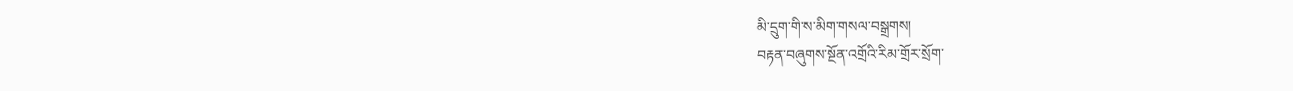མི་དྲུག་གི་ས་མིག་གསལ་བསྒྲགས།
བརྟན་བཞུགས་སྔོན་འགྲོའི་རིམ་གྲོར་སྲོག་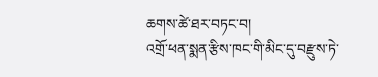ཆགས་ཚེ་ཐར་བཏང་བ།
འགྲོ་ཕན་སྨན་རྩིས་ཁང་གི་མིང་དུ་བརྫུས་ཏེ་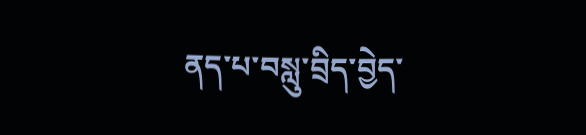ནད་པ་བསླུ་བྲིད་བྱེད་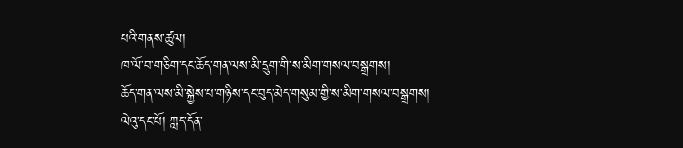པའི་གནས་ཚུལ།
ཁ་ལོ་བ་གཅིག་དང་ཆོད་གན་ལས་མི་དྲུག་གི་ས་མིག་གསལ་བསྒྲགས།
ཆོད་གན་ལས་མི་སྐྱེས་པ་གཉིས་དང་བུད་མེད་གསུམ་གྱི་ས་མིག་གསལ་བསྒྲགས།
ལེའུ་དང་པོ། ཀླད་དོན་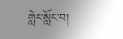གླེང་སློང་བ།